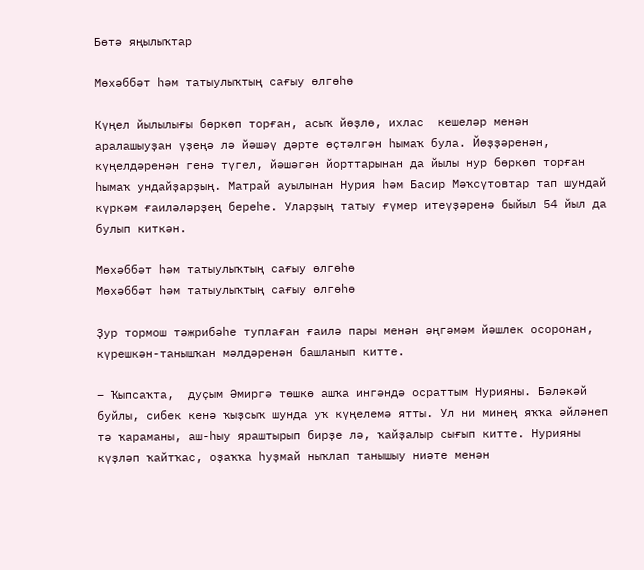Бөтә яңылыҡтар

Мөхәббәт һәм татыулыҡтың сағыу өлгөһө

Күңел йылылығы бөркөп торған, асыҡ йөҙлө, ихлас  кешеләр менән аралашыуҙан үҙеңә лә йәшәү дәрте өҫтәлгән һымаҡ була. Йөҙҙәренән, күңелдәренән генә түгел, йәшәгән йорттарынан да йылы нур бөркөп торған һымаҡ ундайҙарҙың. Матрай ауылынан Нурия һәм Басир Мәҡсүтовтар тап шундай күркәм ғаиләләрҙең береһе. Уларҙың татыу ғүмер итеүҙәренә быйыл 54 йыл да булып киткән.

Мөхәббәт һәм татыулыҡтың сағыу өлгөһө
Мөхәббәт һәм татыулыҡтың сағыу өлгөһө

Ҙур тормош тәжрибәһе туплаған ғаилә пары менән әңгәмәм йәшлек осоронан, күрешкән-танышҡан мәлдәренән башланып китте.

– Ҡыпсаҡта,  дуҫым Әмиргә төшкө ашҡа ингәндә осраттым Нурияны. Бәләкәй буйлы, сибек кенә ҡыҙсыҡ шунда уҡ күңелемә ятты. Ул ни минең яҡҡа әйләнеп тә ҡараманы, аш-һыу яраштырып бирҙе лә, ҡайҙалыр сығып китте. Нурияны  күҙләп ҡайтҡас, оҙаҡҡа һуҙмай ныҡлап танышыу ниәте менән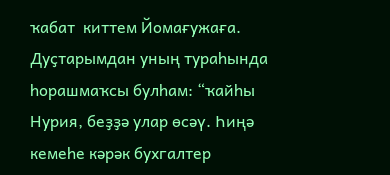ҡабат  киттем Йомағужаға. Дуҫтарымдан уның тураһында һорашмаҡсы булһам: “ҡайһы Нурия, беҙҙә улар өсәү. Һиңә кемеһе кәрәк бухгалтер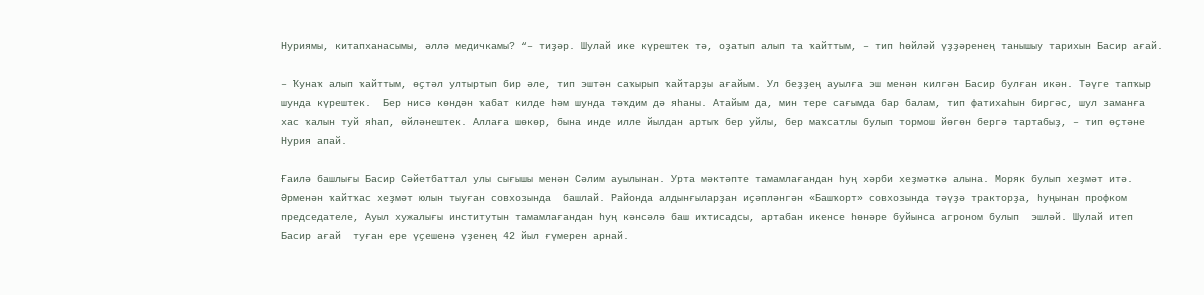Нуриямы, китапханасымы, әллә медичкамы? “– тиҙәр. Шулай ике күрештек тә, оҙатып алып та ҡайттым, – тип һөйләй үҙҙәренең танышыу тарихын Басир ағай.

– Ҡунаҡ алып ҡайттым, өҫтәл ултыртып бир әле, тип эштән саҡырып ҡайтарҙы ағайым. Ул беҙҙең ауылға эш менән килгән Басир булған икән. Тәүге тапҡыр шунда күрештек.  Бер нисә көндән ҡабат килде һәм шунда тәҡдим дә яһаны. Атайым да, мин тере сағымда бар балам, тип фатихаһын биргәс, шул заманға хас ҡалын туй яһап, өйләнештек. Аллаға шөкөр, бына инде илле йылдан артыҡ бер уйлы, бер маҡсатлы булып тормош йөгөн бергә тартабыҙ, – тип өҫтәне Нурия апай.

Ғаилә башлығы Басир Сәйетбаттал улы сығышы менән Сәлим ауылынан. Урта мәктәпте тамамлағандан һуң хәрби хеҙмәткә алына. Моряк булып хеҙмәт итә.  Әрменән ҡайтҡас хеҙмәт юлын тыуған совхозында  башлай. Районда алдынғыларҙан иҫәпләнгән «Башҡорт» совхозында тәүҙә тракторҙа, һуңынан профком председателе, Ауыл хужалығы институтын тамамлағандан һуң кәнсәлә баш иҡтисадсы, артабан икенсе һөнәре буйынса агроном булып  эшләй. Шулай итеп Басир ағай  туған ере үҫешенә үҙенең 42 йыл ғүмерен арнай.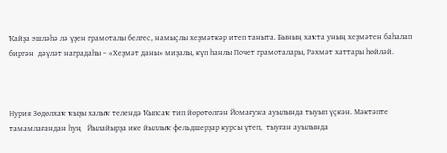Ҡайҙа эшләһә лә үҙен грамоталы белгес, намыҫлы хеҙмәткәр итеп таныта. Бының хаҡта уның хеҙмәтен баһалап биргән  дәүләт наградаһы – «Хеҙмәт даны» миҙалы, күп һанлы Почет грамоталары, Рәхмәт хаттары һөйләй.



Нурия Зөдөлхаҡ ҡыҙы халыҡ телендә Ҡыпсаҡ тип йөрөтөлгән Йомағужа ауылында тыуып үҫкән. Мәктәпте тамамлағандан һуң   Йылайырҙа ике йыллыҡ фельдшерҙар курсы үтеп,  тыуған ауылында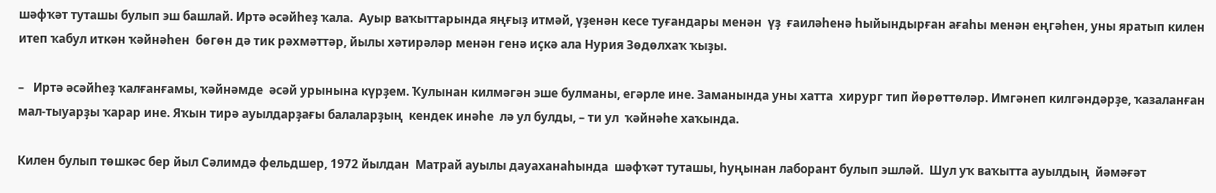шәфҡәт туташы булып эш башлай. Иртә әсәйһеҙ ҡала.  Ауыр ваҡыттарында яңғыҙ итмәй, үҙенән кесе туғандары менән  үҙ  ғаиләһенә һыйындырған ағаһы менән еңгәһен, уны яратып килен итеп ҡабул иткән ҡәйнәһен  бөгөн дә тик рәхмәттәр, йылы хәтирәләр менән генә иҫкә ала Нурия Зөдөлхаҡ ҡыҙы.

–   Иртә әсәйһеҙ ҡалғанғамы, ҡәйнәмде  әсәй урынына күрҙем. Ҡулынан килмәгән эше булманы, егәрле ине. Заманында уны хатта  хирург тип йөрөттөләр. Имгәнеп килгәндәрҙе, ҡазаланған  мал-тыуарҙы ҡарар ине. Яҡын тирә ауылдарҙағы балаларҙың  кендек инәһе  лә ул булды, – ти ул  ҡәйнәһе хаҡында.

Килен булып төшкәс бер йыл Сәлимдә фельдшер, 1972 йылдан  Матрай ауылы дауаханаһында  шәфҡәт туташы, һуңынан лаборант булып эшләй.  Шул уҡ ваҡытта ауылдың  йәмәғәт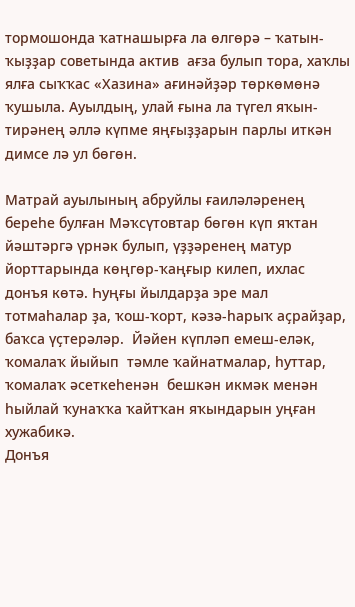тормошонда ҡатнашырға ла өлгөрә – ҡатын-ҡыҙҙар советында актив  ағза булып тора, хаҡлы ялға сыҡҡас «Хазина» ағинәйҙәр төркөмөнә ҡушыла. Ауылдың, улай ғына ла түгел яҡын-тирәнең әллә күпме яңғыҙҙарын парлы иткән димсе лә ул бөгөн.

Матрай ауылының абруйлы ғаиләләренең береһе булған Мәҡсүтовтар бөгөн күп яҡтан йәштәргә үрнәк булып, үҙҙәренең матур йорттарында көңгөр-ҡаңғыр килеп, ихлас донъя көтә. Һуңғы йылдарҙа эре мал тотмаһалар ҙа, ҡош-ҡорт, кәзә-һарыҡ аҫрайҙар, баҡса үҫтерәләр.  Йәйен күпләп емеш-еләк, ҡомалаҡ йыйып  тәмле ҡайнатмалар, һуттар, ҡомалаҡ әсеткеһенән  бешкән икмәк менән һыйлай ҡунаҡҡа ҡайтҡан яҡындарын уңған хужабикә.
Донъя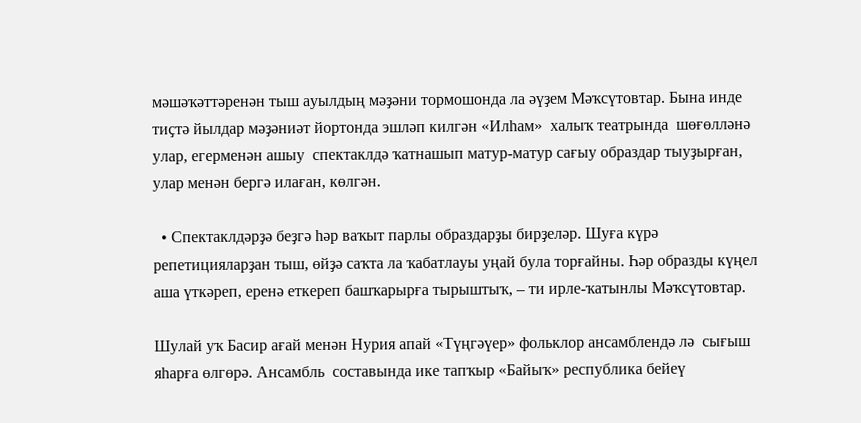мәшәҡәттәренән тыш ауылдың мәҙәни тормошонда ла әүҙем Мәҡсүтовтар. Бына инде тиҫтә йылдар мәҙәниәт йортонда эшләп килгән «Илһам»  халыҡ театрында  шөғөлләнә улар, егерменән ашыу  спектаклдә ҡатнашып матур-матур сағыу образдар тыуҙырған, улар менән бергә илаған, көлгән.

  • Спектаклдәрҙә беҙгә һәр ваҡыт парлы образдарҙы бирҙеләр. Шуға күрә репетицияларҙан тыш, өйҙә саҡта ла ҡабатлауы уңай була торғайны. Һәр образды күңел аша үткәреп, еренә еткереп башҡарырға тырыштыҡ, – ти ирле-ҡатынлы Мәҡсүтовтар.

Шулай уҡ Басир ағай менән Нурия апай «Түңгәүер» фольклор ансамблендә лә  сығыш яһарға өлгөрә. Ансамбль  составында ике тапҡыр «Байыҡ» республика бейеү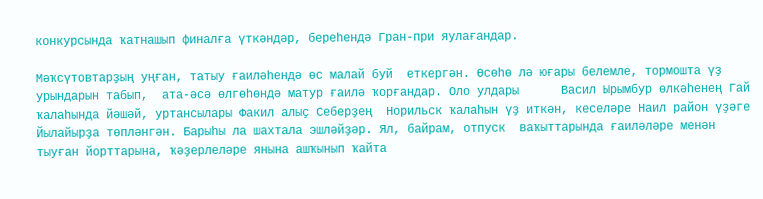конкурсында ҡатнашып финалға үткәндәр, береһендә Гран-при яулағандар.

Мәҡсүтовтарҙың уңған, татыу ғаиләһендә өс малай буй  еткергән. Өсөһө лә юғары белемле, тормошта үҙ урындарын табып,  ата-әсә өлгөһөндә матур ғаилә ҡорғандар. Оло улдары      Васил Ырымбур өлкәһенең Гай ҡалаһында йәшәй, уртансылары Факил алыҫ Себерҙең  Норильск ҡалаһын үҙ иткән, кеселәре Наил район үҙәге Йылайырҙа төпләнгән. Барыһы ла шахтала эшләйҙәр. Ял, байрам, отпуск  ваҡыттарында ғаиләләре менән тыуған йорттарына, ҡәҙерлеләре янына ашҡынып ҡайта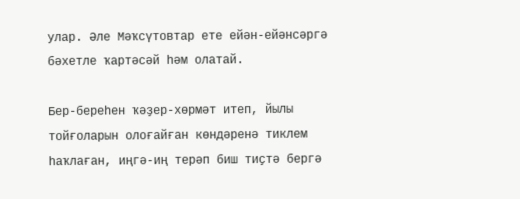улар. Әле Мәҡсүтовтар ете ейән-ейәнсәргә бәхетле ҡартәсәй һәм олатай.

Бер-береһен ҡәҙер-хөрмәт итеп, йылы тойғоларын олоғайған көндәренә тиклем һаҡлаған, иңгә-иң терәп биш тиҫтә бергә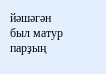йәшәгән был матур парҙың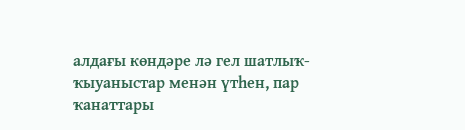алдағы көндәре лә гел шатлыҡ-ҡыуаныстар менән үтһен, пар ҡанаттары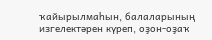ҡайырылмаһын, балаларының изгелектәрен күреп, оҙон-оҙаҡ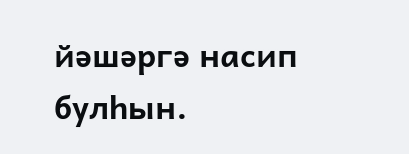йәшәргә насип булһын.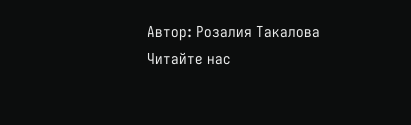Автор: Розалия Такалова
Читайте нас